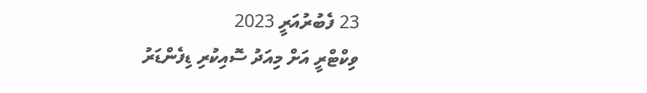23 ފެބުރުއަރީ 2023
ވިކްޓްރީ އަށް މިއަދު ސޮއިކުރި ޑިފެންޑަރު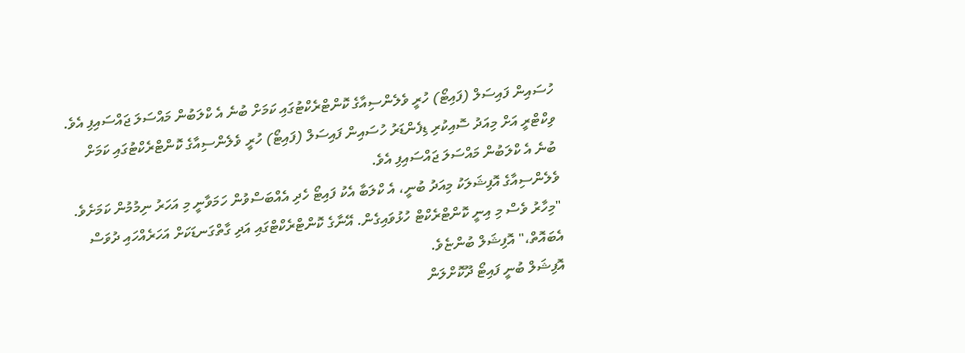ހުސައިން ފައިސަލް (ފައިޓޯ) ހުރީ ވެލެންސިއާގެ ކޮންޓްރެކްޓުގައި ކަމަށް ބުނެ އެ ކްލަބުން މައްސަލަ ޖައްސައިފި އެވެ.
ވިކްޓްރީ އަށް މިއަދު ސޮއިކުރި ޑިފެންޑަރު ހުސައިން ފައިސަލް (ފައިޓޯ) ހުރީ ވެލެންސިއާގެ ކޮންޓްރެކްޓުގައި ކަމަށް ބުނެ އެ ކްލަބުން މައްސަލަ ޖައްސައިފި އެވެ.
ވެލެންސިއާގެ އޮފިޝަލަކު މިއަދު ބުނީ، އެ ކްލަބާ އެކު ފައިޓޯ ހެދި އެއްބަސްވުން ހަމަވާނީ މި އަހަރު ނިމުމުން ކަމަށެވެ.
"މިހާރު ވެސް މި އިނީ ކޮންޓްރެކްޓް ހުޅުވައިގެން. އޭނާގެ ކޮންޓްރެކްޓްގައި އަދި ގާތްގަނޑަކަށް އަހަރެއްހައި ދުވަސް އެބައޮތް،" އޮފިޝަލް ބުންޏެވެ.
އޮފިޝަލް ބުނީ ފައިޓޯ ދޫކޮށްލަން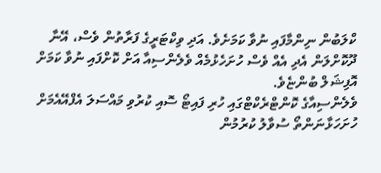ކްލަބުން ނިންމާފައި ނުވާ ކަމަށެވެ. އަދި ވިކްޓަރީގެ ފަރާތުން ވެސް، އޭނާ ދޫކޮށްލަން އެދި އެއް ވެސް ހުށަހެޅުމެއް ވެލެންސިއާ އަށް ކޮށްފައި ނުވާ ކަމަށް އޮފިޝަލް ބުންޏެވެ.
ވެލެންސިއާގެ ކޮންޓްރެކްޓްގައި ހުރި ފައިޓޯ ސޮއި ކުރުވި މައްސަލަ އެފްއޭއެމަށް ހުށަހަޅާނަންތޯ ސުވާލު ކުރުމުން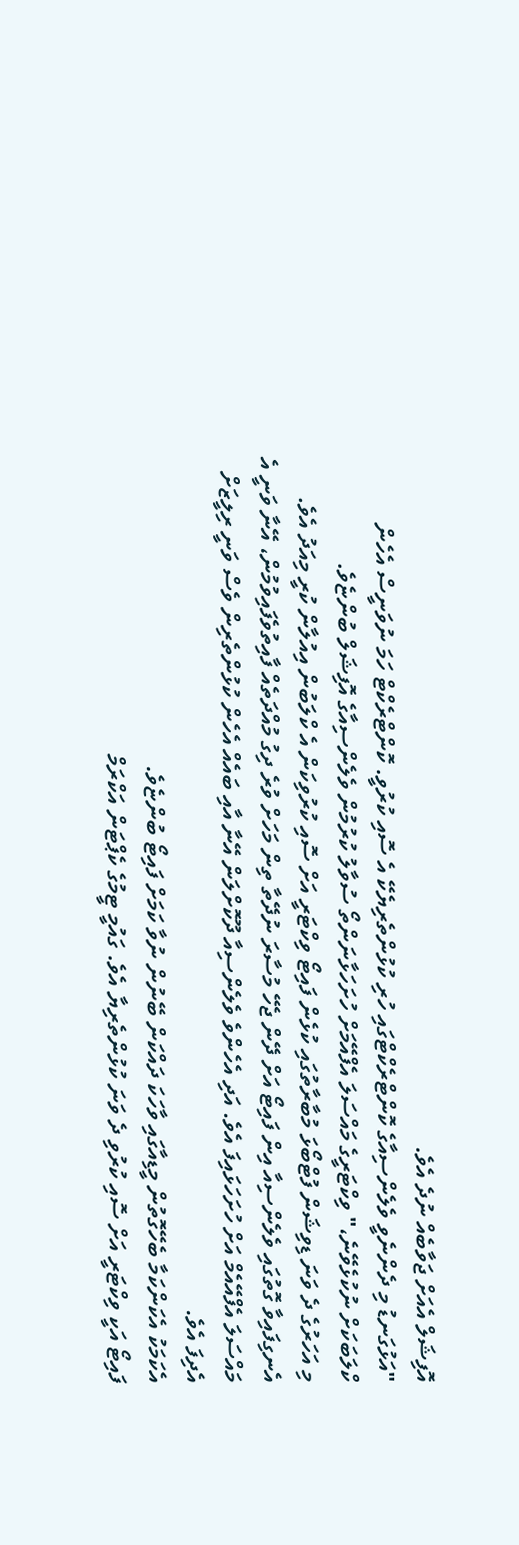އޮފިޝަލް އެއަށް ޖަވާބެއް ނުދެ އެވެ.
"އަޅުގަނޑު މި ދެންނެވީ ވެލެންސިއާގެ ކޮންޓްރެކްޓްގައި ހުރި ކުޅުންތެރިޔެކޭ އެ ސޮއި ކުރުވީ. ކޮންޓްރެކްޓް ހަމަ ނުވަނީސް އެހެން ކްލަބަކަށް ނުކުޅެވޭނެ،" ވިކްޓަރީގެ މައްސަލަ އެފްއޭމަށް ހުށަހަޅާނަންތޯ ސުވާލު ކުރުމުން ވެލެންސިއާގެ އޮފިޝަލް ބުންޏެވެ.
މި އަހަރުގެ ދެ ވަނަ ޑިވިޝަން ފުޓްބޯޅަ މުބާރާތުގައި ކުޅެން ފައިޓޯ ވިކްޓަރީ އަށް ސޮއި ކުރުވިކަން އެ ކްލަބުން އިއުލާން ކުރީ މިއަދު އެވެ.
އެނގިފައިވާ ގޮތުގައި ވެލެންސިއާ އިން ފައިޓޯ އަށް ދޭން ޖެހޭ މުސާރަ ނުދޭތާ ތިން މަހަށް ވުރެ ދިގު މުއްދަތެއް ފާއިތުވެފައިވުމުން، އޭނާ ވަނީ އެ މައްސަލަ އެފްއޭއެމް އަށް ހުށަހަޅައިފަ އެވެ. އަދި އެހެންވެ ވެލެންސިއާ ދޫކޮށްލަން އޭނާ އާއި ބައެއް އެހެން ކުޅުންތެރިން ވެސް ވަނީ ރިލީޒަށް އެދިފަ އެވެ.
އެކަމަކު އެކަންކަމާ ބެހޭގޮތުން މީޑިއާގައި ވާހަކަ ދައްކަން ބޭނުން ނުވާ ކަމަށް ފައިޓޯ ބުންޏެވެ.
ފައިޓޯ އަކީ ވިކްޓަރީ އަށް ސޮއި ކުރުވި ދެ ވަނަ ކުޅުންތެރިޔާ އެވެ. ގައުމީ ޓީމުގެ ކެޕްޓަން އަކްރަމް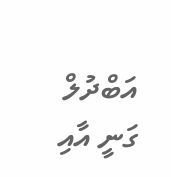އަބްދުލް ގަނީ އާއި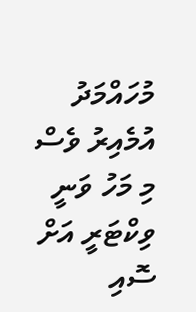މުހައްމަދު އުމެއިރު ވެސް މި މަހު ވަނީ ވިކްޓަރީ އަށް ސޮއި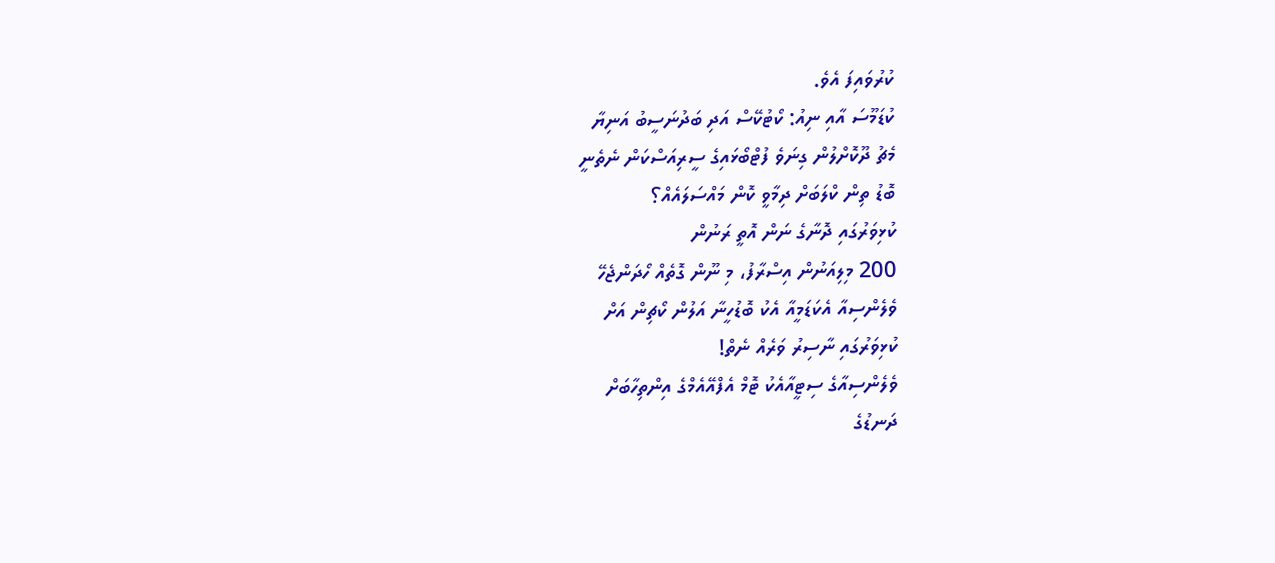ކުރުވައިފަ އެވެ.
ކުޑަމޫސަ އާއި ނިއު: ކޯޓުކޭސް އަދި ބަދުނަސީބު އަނިޔާ
މެޗު ދޫކޮށްލުން ގިނަވެ ފުޓްބޯޅައިގެ ސީރިއަސްކަން ނެތެނީ
ބޮޑު ތިން ކްލަބަށް ދިމާވީ ކޮން މައްސަލައެއް؟
ކުޅިވަރުގައި ދޮނާގެ ނަން އޮތީ ރަނުން
200 މިލިއަނުން އިސްރާފު، މި ނޫން ގޮތެއް ހޯދަންޖެހޭ
ވެލެންސިއާ އެކަޑަމީއާ އެކު ބޮޑުހީނާ އަލުން ކޯޗިން އަށް
ކުޅިވަރުގައި ނާސިރު ވަރެއް ނެތް!
ވެލެންސިއާގެ ސިޓީއާއެކު ޓޮމް އެފްއޭއެމްގެ އިންތިހާބަށް
ދަނޑުގެ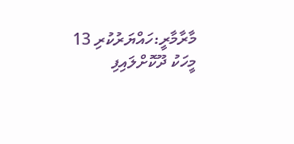މާރާމާރީ:ހައްޔަރުކުރި 13 މީހަކު ދޫކޮށްލައިފި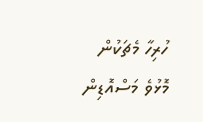ހުރިހާ މެޗަކުން މޮޅުވެ މަސްއޮޑިން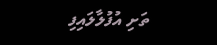ތަށި އުފުލާލައިފި